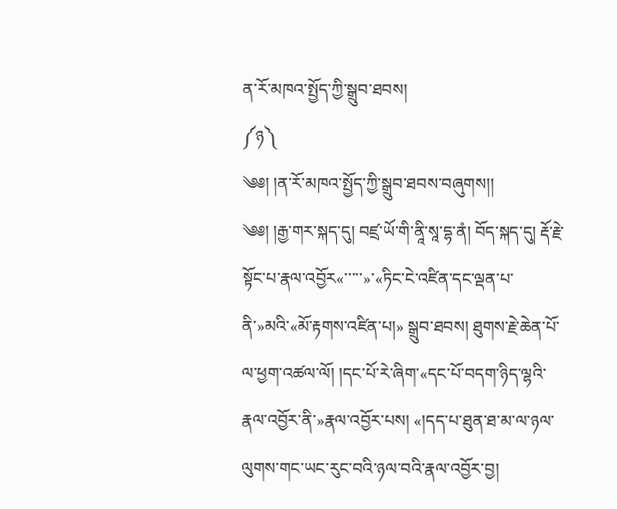ན་རོ་མཁའ་སྤྱོད་ཀྱི་སྒྲུབ་ཐབས།
༼ཉ༽
༄༅། །ན་རོ་མཁའ་སྤྱོད་ཀྱི་སྒྲུབ་ཐབས་བཞུགས།།
༄༅། །རྒྱ་གར་སྐད་དུ། བཛྲ་ཡོ་གི་ནཱི་སཱ་དྷ་ནཾ། བོད་སྐད་དུ། རྡོ་རྗེ་སྟོང་པ་རྣལ་འབྱོར«་་་་་»་«ཏིང་ངེ་འཛིན་དང་ལྡན་པ་ནི་»མའི་«མོ་རྟགས་འཛིན་པ།» སྒྲུབ་ཐབས། ཐུགས་རྗེ་ཆེན་པོ་ལ་ཕྱག་འཚལ་ལོ། །དང་པོ་རེ་ཞིག་«དང་པོ་བདག་ཉིད་ལྷའི་རྣལ་འབྱོར་ནི་»རྣལ་འབྱོར་པས། «།དད་པ་ཐུན་ཐ་མ་ལ་ཉལ་ལུགས་གང་ཡང་རུང་བའི་ཉལ་བའི་རྣལ་འབྱོར་བྱ།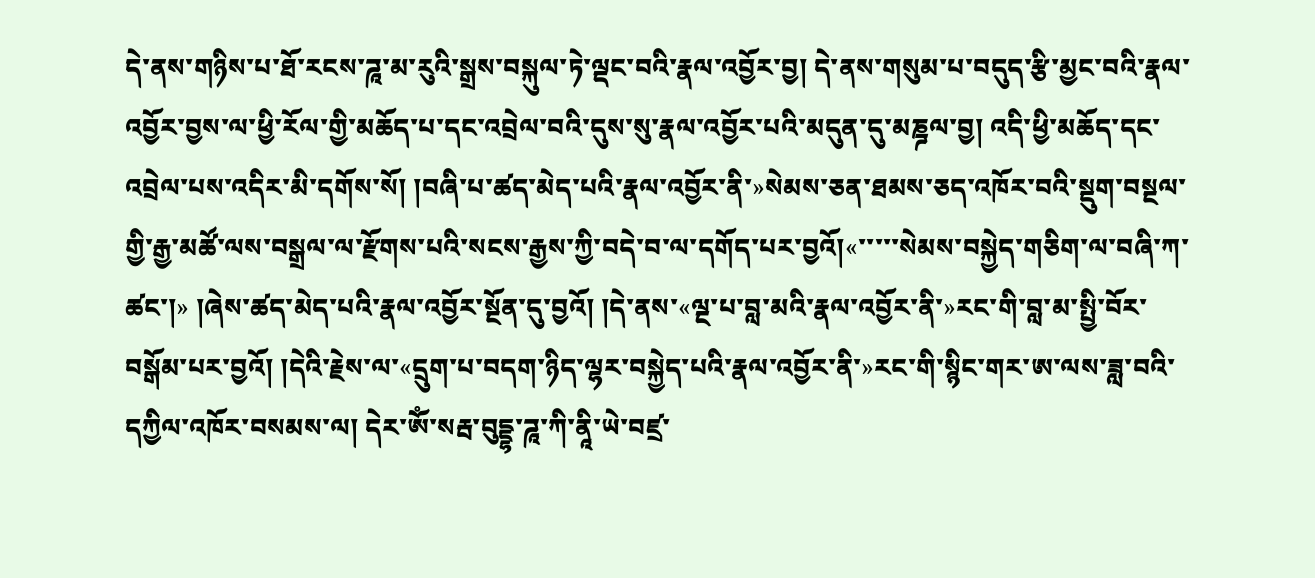དེ་ནས་གཉིས་པ་ཐོ་རངས་ཌཱ་མ་རུའི་སྒྲས་བསྐུལ་ཏེ་ལྡང་བའི་རྣལ་འབྱོར་བྱ། དེ་ནས་གསུམ་པ་བདུད་རྩི་མྱང་བའི་རྣལ་འབྱོར་བྱས་ལ་ཕྱི་རོལ་གྱི་མཆོད་པ་དང་འབྲེལ་བའི་དུས་སུ་རྣལ་འབྱོར་པའི་མདུན་དུ་མཎྜལ་བྱ། འདི་ཕྱི་མཆོད་དང་འབྲེལ་པས་འདིར་མི་དགོས་སོ། །བཞི་པ་ཚད་མེད་པའི་རྣལ་འབྱོར་ནི་»སེམས་ཅན་ཐམས་ཅད་འཁོར་བའི་སྡུག་བསྔལ་གྱི་རྒྱ་མཚོ་ལས་བསྒྲལ་ལ་རྫོགས་པའི་སངས་རྒྱས་ཀྱི་བདེ་བ་ལ་དགོད་པར་བྱའོ།«་་་་་སེམས་བསྐྱེད་གཅིག་ལ་བཞི་ཀ་ཚང་།» །ཞེས་ཚད་མེད་པའི་རྣལ་འབྱོར་སྔོན་དུ་བྱའོ། །དེ་ནས་«ལྔ་པ་བླ་མའི་རྣལ་འབྱོར་ནི་»རང་གི་བླ་མ་སྤྱི་བོར་བསྒོམ་པར་བྱའོ། །དེའི་རྗེས་ལ་«དྲུག་པ་བདག་ཉིད་ལྷར་བསྐྱེད་པའི་རྣལ་འབྱོར་ནི་»རང་གི་སྙིང་གར་ཨ་ལས་ཟླ་བའི་དཀྱིལ་འཁོར་བསམས་ལ། དེར་ཨོཾ་སརྦ་བུདྡྷ་ཌཱ་ཀི་ནཱི་ཡེ་བཛྲ་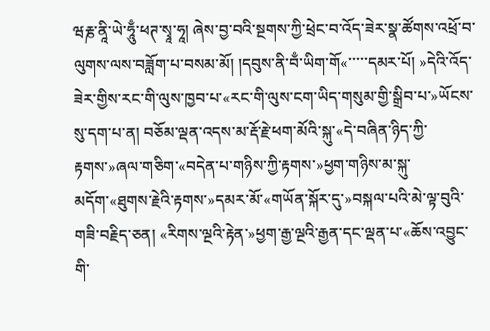ཝརྞ་ནཱི་ཡེ་ཧཱུྃ་ཕཊ་སྭཱ་ཧཱ། ཞེས་བྱ་བའི་སྔགས་ཀྱི་ཕྲེང་བ་འོད་ཟེར་སྣ་ཚོགས་འཕྲོ་བ་ལུགས་ལས་བཟློག་པ་བསམ་མོ། །དབུས་ནི་བྃ་ཡིག་གོ«་་་་་དམར་པོ། »དེའི་འོད་ཟེར་གྱིས་རང་གི་ལུས་ཁྱབ་པ་«རང་གི་ལུས་ངག་ཡིད་གསུམ་གྱི་སྒྲིབ་པ་»ཡོངས་སུ་དག་པ་ན། བཅོམ་ལྡན་འདས་མ་རྡོ་རྗེ་ཕག་མོའི་སྐུ་«དེ་བཞིན་ཉིད་ཀྱི་རྟགས་»ཞལ་གཅིག་«བདེན་པ་གཉིས་ཀྱི་རྟགས་»ཕྱག་གཉིས་མ་སྐུ་མདོག་«ཐུགས་རྗེའི་རྟགས་»དམར་མོ་«གཡོན་སྐོར་དུ་»བསྐལ་པའི་མེ་ལྟ་བུའི་གཟི་བརྗིད་ཅན། «རིགས་ལྔའི་རྟེན་»ཕྱག་རྒྱ་ལྔའི་རྒྱན་དང་ལྡན་པ་«ཆོས་འབྱུང་གི་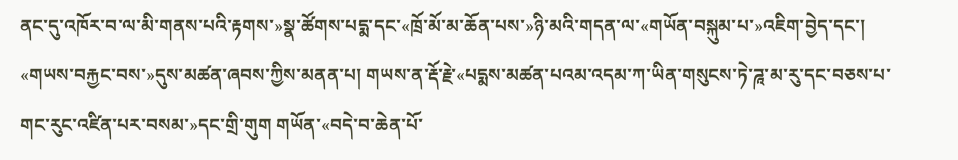ནང་དུ་འཁོར་བ་ལ་མི་གནས་པའི་རྟགས་»སྣ་ཚོགས་པདྨ་དང་«ཁྲོ་མོ་མ་ཆོན་པས་»ཉི་མའི་གདན་ལ་«གཡོན་བསྐུམ་པ་»འཇིག་བྱེད་དང་། «གཡས་བརྐྱང་བས་»དུས་མཚན་ཞབས་ཀྱིས་མནན་པ། གཡས་ན་རྡོ་རྗེ་«པདྨས་མཚན་པའམ་འདམ་ཀ་ཡིན་གསུངས་ཏེ་ཌཱ་མ་རུ་དང་བཅས་པ་གང་རུང་འཛིན་པར་བསམ་»དང་གྲི་གུག གཡོན་«བདེ་བ་ཆེན་པོ་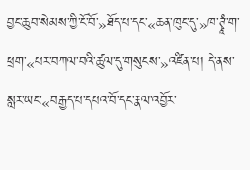བྱང་ཆུབ་སེམས་ཀྱི་ངོ་བོ་»ཐོད་པ་དང་«ཆན་ཁུང་དུ་»ཁ་ཊྭཱཾ་ག་ཕྲག་«པར་བཀལ་བའི་ཚུལ་དུ་གསུངས་»འཛིན་པ། དེ་ནས་སླར་ཡང་«བརྒྱད་པ་དཔའ་བོ་དང་རྣལ་འབྱོར་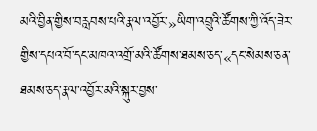མའི་བྱིན་གྱིས་བརླབས་པའི་རྣལ་འབྱོར་»ཡིག་འབྲུའི་ཚོགས་ཀྱི་འོད་ཟེར་གྱིས་དཔའ་བོ་དང་མཁའ་འགྲོ་མའི་ཚོགས་ཐམས་ཅད་«དང་སེམས་ཅན་ཐམས་ཅད་རྣལ་འབྱོར་མའི་སྐུར་བྱས་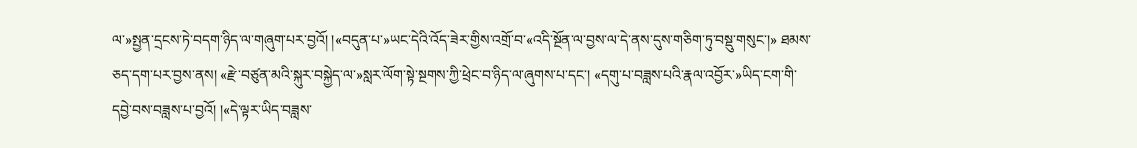ལ་»སྤྱན་དྲངས་ཏེ་བདག་ཉིད་ལ་གཞུག་པར་བྱའོ། །«བདུན་པ་»ཡང་དེའི་འོད་ཟེར་གྱིས་འགྲོ་བ་«འདི་སྔོན་ལ་བྱས་ལ་དེ་ནས་དུས་གཅིག་ཏུ་བསྡུ་གསུང་།» ཐམས་ཅད་དག་པར་བྱས་ནས། «རྫེ་བཙུན་མའི་སྐུར་བསྐྱེད་ལ་»སླར་ལོག་སྟེ་སྔགས་ཀྱི་ཕྲེང་བ་ཉིད་ལ་ཞུགས་པ་དང་། «དགུ་པ་བཟླས་པའི་རྣལ་འབྱོར་»ཡིད་ངག་གི་དབྱེ་བས་བཟླས་པ་བྱའོ། །«དེ་ལྟར་ཡིད་བཟླས་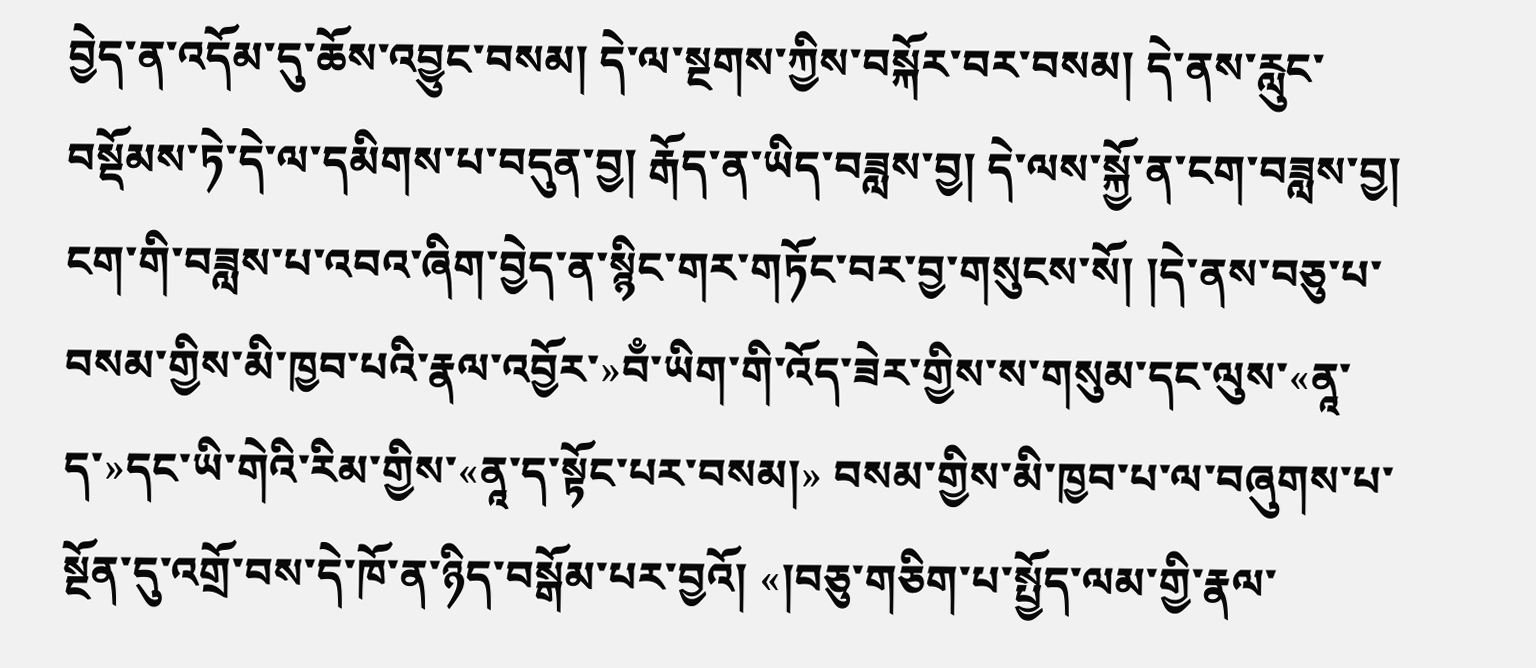བྱེད་ན་འདོམ་དུ་ཆོས་འབྱུང་བསམ། དེ་ལ་སྔགས་ཀྱིས་བསྐོར་བར་བསམ། དེ་ནས་རླུང་བསྡོམས་ཏེ་དེ་ལ་དམིགས་པ་བདུན་བྱ། རྒོད་ན་ཡིད་བཟླས་བྱ། དེ་ལས་སྐྱོ་ན་ངག་བཟླས་བྱ། ངག་གི་བཟླས་པ་འབའ་ཞིག་བྱེད་ན་སྙིང་གར་གཏོང་བར་བྱ་གསུངས་སོ། །དེ་ནས་བཅུ་པ་བསམ་གྱིས་མི་ཁྱབ་པའི་རྣལ་འབྱོར་»བྃ་ཡིག་གི་འོད་ཟེར་གྱིས་ས་གསུམ་དང་ལུས་«ནཱ་ད་»དང་ཡི་གེའི་རིམ་གྱིས་«ནཱ་ད་སྟོང་པར་བསམ།» བསམ་གྱིས་མི་ཁྱབ་པ་ལ་བཞུགས་པ་སྔོན་དུ་འགྲོ་བས་དེ་ཁོ་ན་ཉིད་བསྒོམ་པར་བྱའོ། «།བཅུ་གཅིག་པ་སྤྱོད་ལམ་གྱི་རྣལ་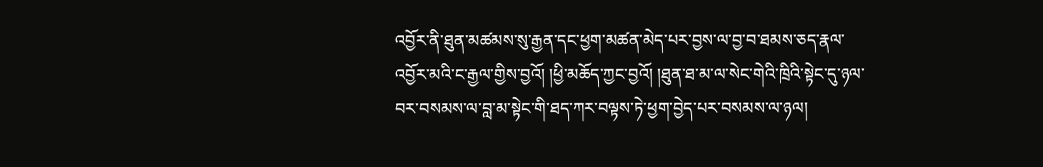འབྱོར་ནི་ཐུན་མཚམས་སུ་རྒྱན་དང་ཕྱག་མཚན་མེད་པར་བྱས་ལ་བྱ་བ་ཐམས་ཅད་རྣལ་འབྱོར་མའི་ང་རྒྱལ་གྱིས་བྱའོ། །ཕྱི་མཆོད་ཀྱང་བྱའོ། །ཐུན་ཐ་མ་ལ་སེང་གེའི་ཁྲིའི་སྟེང་དུ་ཉལ་བར་བསམས་ལ་བླ་མ་སྟེང་གི་ཐད་ཀར་བལྟས་ཏེ་ཕྱག་བྱེད་པར་བསམས་ལ་ཉལ།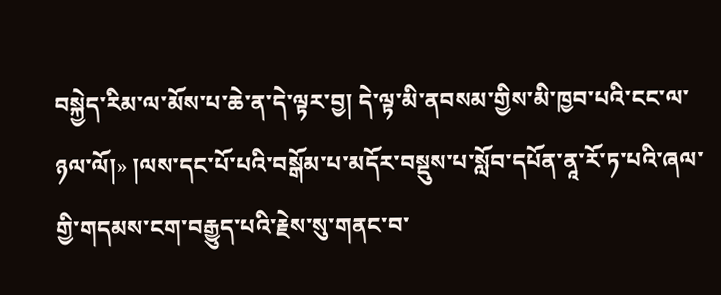བསྐྱེད་རིམ་ལ་མོས་པ་ཆེ་ན་དེ་ལྟར་བྱ། དེ་ལྟ་མི་ནབསམ་གྱིས་མི་ཁྱབ་པའི་ངང་ལ་ཉལ་ལོ།» །ལས་དང་པོ་པའི་བསྒོམ་པ་མདོར་བསྡུས་པ་སློབ་དཔོན་ནཱ་རོ་ཏ་པའི་ཞལ་གྱི་གདམས་ངག་བརྒྱུད་པའི་རྗེས་སུ་གནང་བ་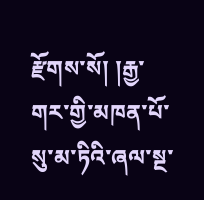རྫོགས་སོ། །རྒྱ་གར་གྱི་མཁན་པོ་སུ་མ་ཏིའི་ཞལ་སྔ་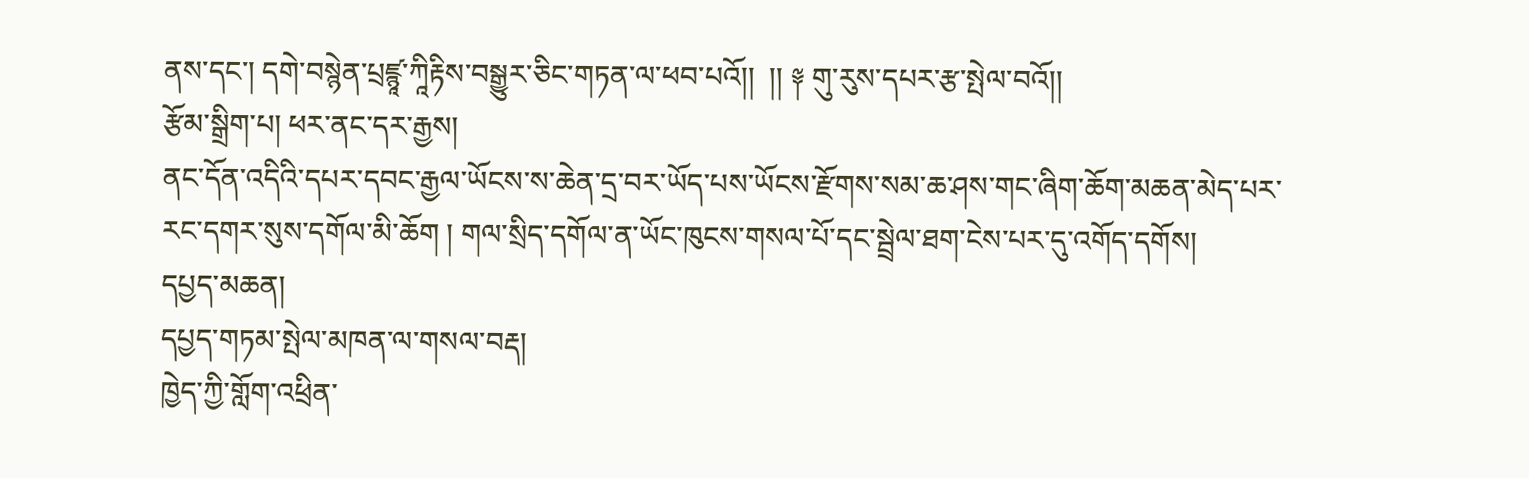ནས་དང་། དགེ་བསྙེན་པྲཛྙཱ་ཀཱིརྟིས་བསྒྱུར་ཅིང་གཏན་ལ་ཕབ་པའོ།།  །། ༈ གུ་རུས་དཔར་རྩ་སྤེལ་བའོ།།
རྩོམ་སྒྲིག་པ། ཕར་ནང་དར་རྒྱས།
ནང་དོན་འདིའི་དཔར་དབང་རྒྱལ་ཡོངས་ས་ཆེན་དྲ་བར་ཡོད་པས་ཡོངས་རྫོགས་སམ་ཆ་ཤས་གང་ཞིག་ཆོག་མཆན་མེད་པར་རང་དགར་སུས་དགོལ་མི་ཆོག ། གལ་སྲིད་དགོལ་ན་ཡོང་ཁུངས་གསལ་པོ་དང་སྦྲེལ་ཐག་ངེས་པར་དུ་འགོད་དགོས།
དཔྱད་མཆན།
དཔྱད་གཏམ་སྤེལ་མཁན་ལ་གསལ་བརྡ།
ཁྱེད་ཀྱི་གློག་འཕྲིན་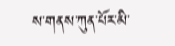ས་གནས་ཀུན་པོར་མི་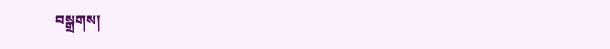བསྒྲགས།